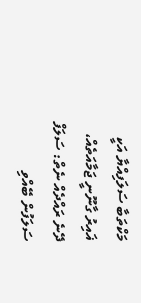މަކްތަބާ ސަލަފިއްޔާ އަކީ ޣައިރު ގާނޫނީ ޖަމާއަތެއް، ދޭނެ ރައްދެއް ނެތް: ސަލަފް
ސަލަފުން ބޭއްވި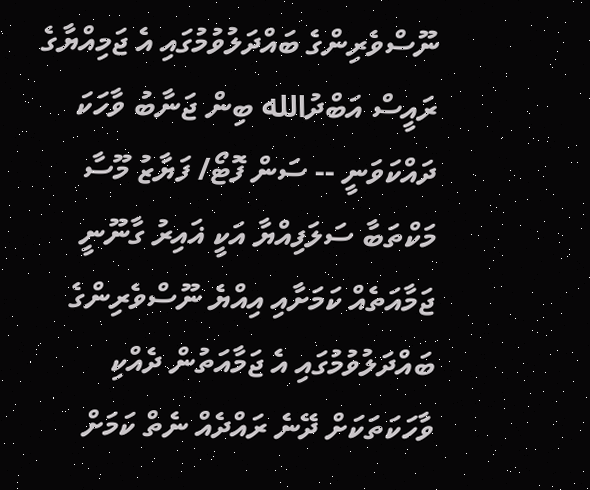ނޫސްވެރިންގެ ބައްދަލުވުމުގައި އެ ޖަމިއްޔާގެ ރައީސް އަބްދުالله ބިން ޖަނާބު ވާހަކަ ދައްކަވަނީ -- ސަން ފޮޓޯ/ ފަޔާޒު މޫސާ
މަކްތަބާ ސަލަފިއްޔާ އަކީ ޣައިރު ގާނޫނީ ޖަމާއަތެއް ކަމަށާއި އިއްޔެ ނޫސްވެރިންގެ ބައްދަލުވުމުގައި އެ ޖަމާއަތުން ދެއްކި ވާހަކަތަކަށް ދޭނެ ރައްދެއް ނެތް ކަމަށް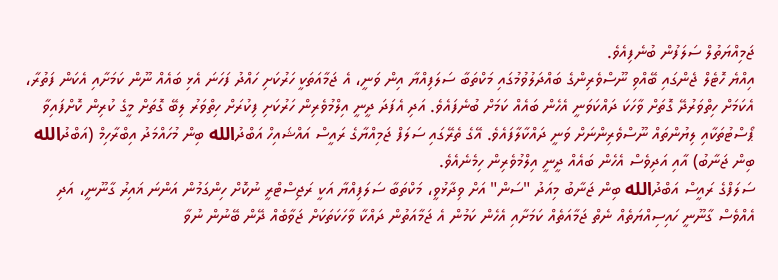ޖަމިއްޔަތުލް ސަލަފުން ބުނެފިއެވެ.
އިއްޔެ ހޮޓެލް ޖެންގައި ބޭއްވި ނޫސްވެރިންގެ ބައްދަލުވުމުގައި މަކްތަބާ ސަލަފިއްޔާ އިން ވަނީ، އެ ޖަމާއަތަކީ ހަރުކަށި ހައްދު ފަހަނަ އެޅި ބައެއް ނޫން ކަމަށާއި އެކަން ފަތުރާ، އެކަމަށް ހިތްވަރުދޭ ގޮތަށް ވާހަކަ ދައްކަވަނީ އެހެން ބައެއް ކަމަށް ބުނެފައެވެ. އަދި އެފަދަ ދީނީ އިލްމުވެރިން ހަރުކަށި ފިކުރަށް ހިތްވަރު ލިބޭ ގޮތަށް މީގެ ކުރިން ކޮށްފައިވާ ޕޯސްޓުތަކާއި ލިޔުންތައް ނޫސްވެރިންނަށް ވަނީ ދައްކާލާފައެވެ. އޭގެ ތެރޭގައި ސަލަފް ޖަމިއްޔާގެ ރައީސް އައްޝައިހް އަބްދުالله ބިން މުހައްމަދު އިބްރާހިމް (އަބްދުالله ބިން ޖަނާބު) އާއި އަދިވެސް އެހެން ބައެއް ދީނީ އިލްމުވެރިން ހިމެނެއެވެ.
ސަލަފްގެ ރައީސް އަބްދުالله ބިން ޖަނާބު މިއަދު "ސަން" އަށް ވިދާޅުވީ، މަކްތަބާ ސަލަފިއްޔާ އަކީ ރަޖިސްޓްރީ ނުކޮށް ހިންގަމުން އަންނަ ޣައިރު ގާނޫނީ، އަދި އެއްވެސް ގާނޫނީ ހައިސިއްޔަތެއް ނެތް ޖަމާއަތެއް ކަމަށާއި އެހެން ކަމުން އެ ޖަމާއަތުން ދައްކާ ވާހަކަތަކަށް ޖަވާބެއް ދޭން ބޭނުން ނުވާ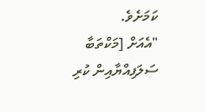ކަމަށެވެ.
"އެއަށް [މަކްތަބާ ސަލަފިއްޔާއިން ކުރި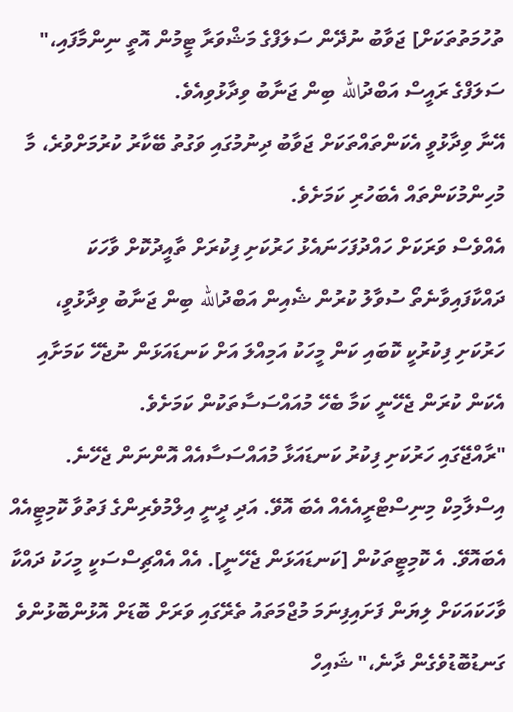ތުހުމަތުތަކަށް] ޖަވާބު ނުދޭން ސަލަފްގެ މަޝްވަރާ ޓީމުން އޮތީ ނިންމާފައި،" ސަލަފްގެ ރައީސް އަބްދުالله ބިން ޖަނާބު ވިދާޅުވިއެވެ.
އޭނާ ވިދާޅުވީ އެކަންތައްތަކަށް ޖަވާބު ދިނުމުގައި ވަގުތު ބޭކާރު ކުރުމަށްވުރެ، މާ މުހިންމުކަންތައް އެބަހުރި ކަމަށެވެ.
އެއްވެސް ވަރަކަށް ހައްދުފަހަނައެޅު ހަރުކަށި ފިކުރަށް ތާއީދުކޮށް ވާހަކަ ދައްކާފައިވާނެތޯ ސުވާލު ކުރުން ޝެއިން އަބްދުالله ބިން ޖަނާބު ވިދާޅުވީ، ހަރުކަށި ފިކުރުކީ ކޮބައި ކަން މީހަކު އަމިއްލަ އަށް ކަނޑައަޅަން ނުޖެހޭ ކަމަށާއި އެކަން ކުރަން ޖެހޭނީ ކަމާ ބެހޭ މުއައްސަސާތަކުން ކަމަށެވެ.
"ރާއްޖޭގައި ހަރުކަށި ފިކުރު ކަނޑައަޅާ މުއައްސަސާއެއް އޮންނަން ޖެހޭނެ. އިސްލާމިކް މިނިސްޓްރީއެއެއް އެބަ އޮވޭ. އަދި ދީނީ އިލްމުވެރިންގެ ފަތުވާ ކޮމިޓީއެއް އެބައޮވޭ. އެ ކޮމިޓީތަކުން [ކަނޑައަޅަން ޖެހޭނީ]. އެއް އެއްޗިސްސަކީ މީހަކު ދައްކާ ވާހަކައަކަށް ލިޔަން ފަށައިފިނަމަ މުޖްމަތައު ތެރޭގައި ވަރަށް ބޮޑަށް އޮޅުންބޮޅުންވެ ގަނޑުބޮޑުވެގެން ދާނެ،" ޝައިހް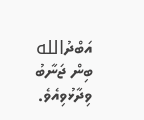އަބްދުالله ބިން ޖަނާބު ވިދާޅުވިއެވެ.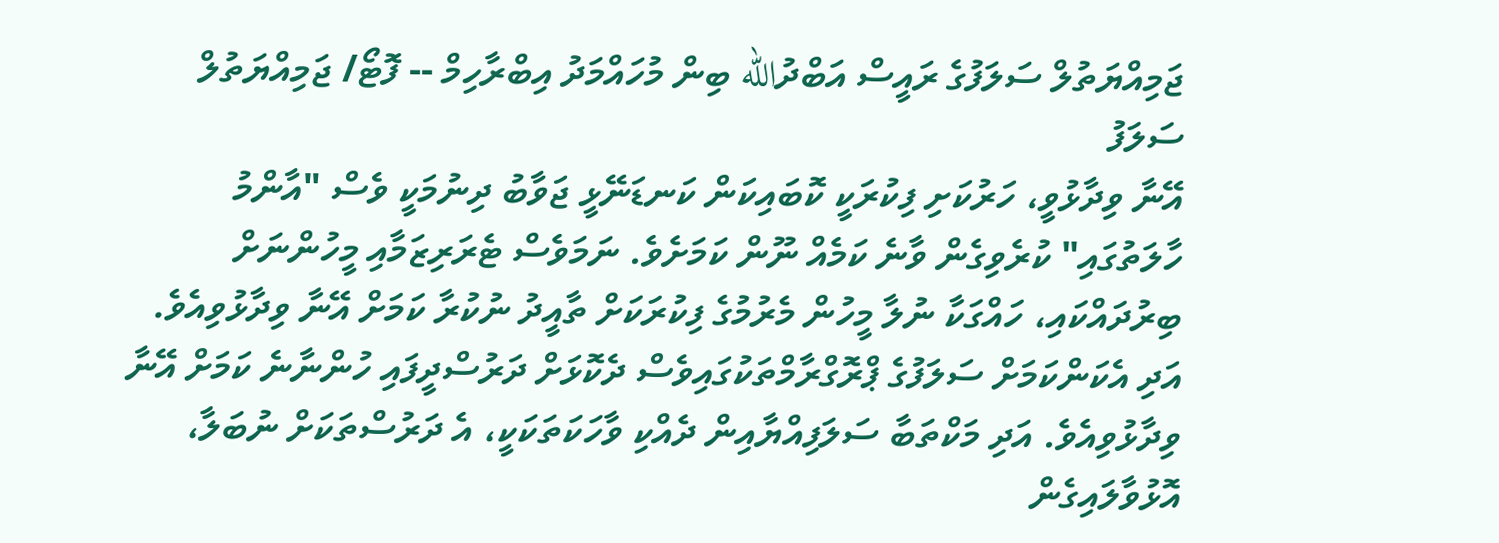ޖަމިއްޔަތުލް ސަލަފުގެ ރައީސް އަބްދުالله ބިން މުހައްމަދު އިބްރާހިމް -- ފޮޓޯ/ ޖަމިއްޔަތުލް ސަލަފު
އޭނާ ވިދާޅުވީ، ހަރުކަށި ފިކުރަކީ ކޮބައިކަން ކަނޑަނޭޅީ ޖަވާބު ދިނުމަކީ ވެސް "އާންމު ހާލަތުގައި" ކުރެވިގެން ވާނެ ކަމެއް ނޫން ކަމަށެވެ. ނަމަވެސް ޓެރަރިޒަމާއި މީހުންނަށް ބިރުދައްކައި، ހައްގަކާ ނުލާ މީހުން މެރުމުގެ ފިކުރަކަށް ތާއީދު ނުކުރާ ކަމަށް އޭނާ ވިދާޅުވިއެވެ. އަދި އެކަންކަމަށް ސަލަފުގެ ޕްރޮގްރާމްތަކުގައިވެސް ދެކޮޅަށް ދަރުސްދީފައި ހުންނާނެ ކަމަށް އޭނާ ވިދާޅުވިއެވެ. އަދި މަކްތަބާ ސަލަފިއްޔާއިން ދެއްކި ވާހަކަތަކަކީ، އެ ދަރުސްތަކަށް ނުބަލާ، އޮޅުވާލައިގެން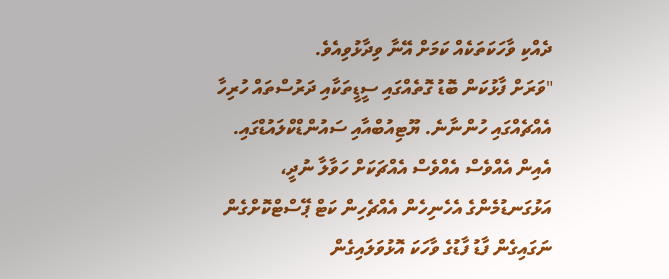ދެއްކި ވާހަކަތަކެއް ކަމަށް އޭނާ ވިދާޅުވިއެވެ.
"ވަރަށް ފާޅުކަން ބޮޑު ގޮތެއްގައި ސީޑީތަކާއި ދަރުސްތައް ހުރިހާ އެއްޗެއްގައި ހުންނާނެ. ޔޫޓިއުބްއާއި ސައުންޑްކްލައުޑްގައި. އެއިން އެއްވެސް އެއްވެސް އެއްޗަކަށް ހަވާލާ ނުދީ، އަޅުގަނޑުމެންގެ އެހެނިހެން އެއްޗެހިން ކަޓް ޕޭސްޓްކޮށްގެން ނަގައިގެން ފާޑު ފާޑުގެ ވާހަކަ އޮޅުވަލައިގެން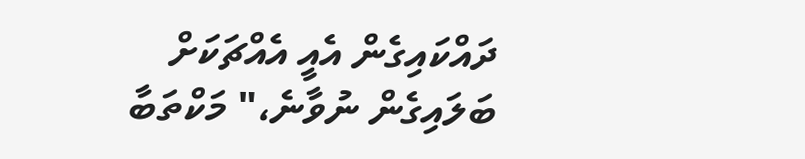ދައްކައިގެން އެއީ އެއްޗަކަށް ބަލައިގެން ނުވާނެ،" މަކްތަބާ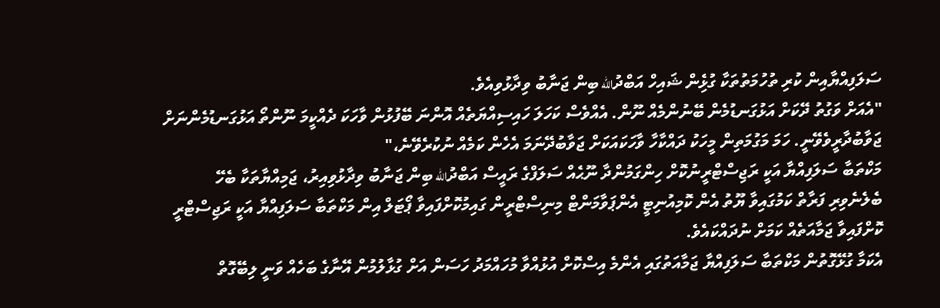ސަލަފިއްޔާއިން ކުރި ތުހުމަތުތަކާ ގުޅިެން ޝައިހް އަބްދުالله ބިން ޖަނާބު ވިދާޅުވިއެވެ.
"އެއަށް ވަގުތު ދޭކަށް އަޅުގަނޑުމެން ބޭނުންމެއް ނޫން. އެއްވެސް ކަހަލަ ހައިސިއްޔަތެއް އޮންނަ ބޭފުޅުން ވާހަކަ ދެއްކީމަ ނޫންތޯ އަޅުގަނޑުމެންނަށް ޖަވާބުދާރީވެވޭނީ. ހަމަ މަގުމަތިން މީހަކު ދައްކާހާ ވާހަކައަކަށް ޖަވާބުދޭނަމަ އެހެން ކަމެއް ނުކުރެވޭނެ،"
މަކްތަބާ ސަލަފިއްޔާ އަކީ ރަޖިސްޓްރީނުކޮށް ހިންގަމުންދާ ނޫޙެއް ސަލަފްގެ ރައީސް އަބްދުالله ބިން ޖަނާބު ވިދާޅުވިއިރު، ޖަމިއްޔާތަކާ ބެހޭ ބެލެނެވިރި ފަރާތް ކަމުގައިވާ ޔޫތު އެން ކޮމިއުނިޓީ އެންޕަވާމަންޓް މިނިސްޓްރީން ގައިމުކޮށްފައިވާ ޕޯޓަލް އިން މަކްތަބާ ސަލަފިއްޔާ އަކީ ރަޖިސްޓްރީ ކޮށްފައިވާ ޖަމާއަތެއް ކަމަށް ނުދައްކައެވެ.
އެކަމާ ގުޅޭގޮތުން މަކްތަބާ ސަލަފިއްޔާ ޖަމާއަތުގައި އެންމެ އިސްކޮށް އުޅުއްވާ މުހައްމަދު ހަސަން އަށް ގުޅާލުމުން އޭނާގެ ބަހެއް ވަނީ ލިބޭގޮތް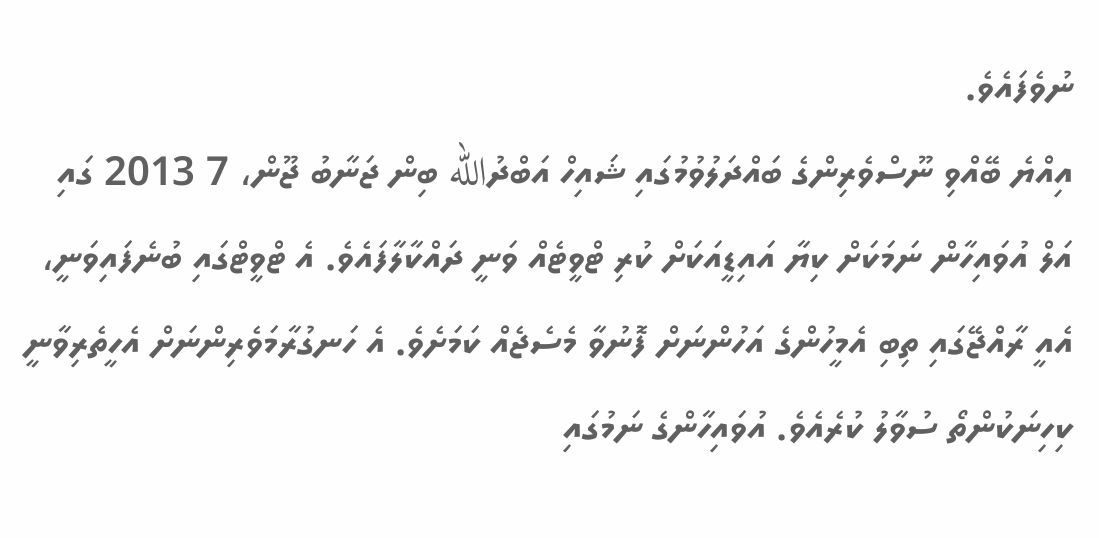ނުވެފައެވެ.
އިއްޔެ ބޭއްވި ނޫސްވެރިންގެ ބައްދަލުވުމުގައި ޝައިހް އަބްދުالله ބިން ޖަނާބު ޖޫން، 7 2013 ގައި އަލް އުވައިހާން ނަމަކަށް ކިޔާ އައިޑީއަކަށް ކުރި ޓްވީޓެއް ވަނީ ދައްކާލާފައެވެ. އެ ޓްވީޓްގައި ބުނެފައިވަނީ، އެއީ ރާއްޖޭގައި ތިބި އެމީހުންގެ އަހުންނަށް ފޮނުވާ މެސެޖެއް ކަމަށެވެ. އެ ހަނގުރާމަވެރިންނަށް އެހީތެރިވާނީ ކިހިނަކުންތޯ ސުވާލު ކުރެއެވެ. އުވައިހާންގެ ނަމުގައި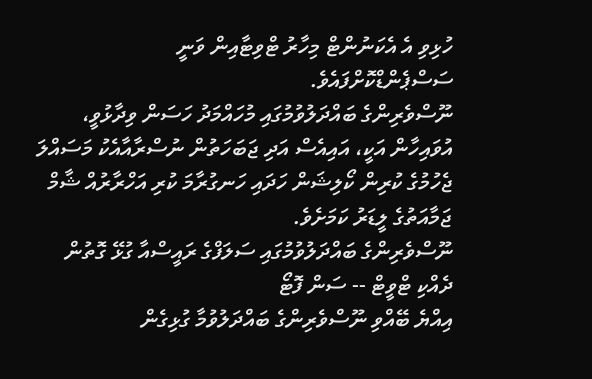ހުޅިވި އެ އެކަނުންޓް މިހާރު ޓްވިޓާއިން ވަނީ ސަސްޕެންޑްކޮށްފައެވެ.
ނޫސްވެރިންގެ ބައްދަލުވުމުގައި މުހައްމަދު ހަސަން ވިދާޅުވީ، އުވައިހާން އަކީ، އައިއެސް އަދި ޖަބަހަތުން ނުސްރާއާއެކު މަސައްލަ ޖެހުމުގެ ކުރިން ކޯލިޝަން ހަދައި ހަނގުރާމަ ކުރި އަހްރާރުއް ޝާމް ޖަމާއަތުގެ ލީޑަރު ކަމަށެވެ.
ނޫސްވެރިންގެ ބައްދަލުވުމުގައި ސަލަފްގެ ރައީސްއާ ގުޅޭ ގޮތުން ދެއްކި ޓްވީޓް -- ސަން ފޮޓޯ
އިއްޔެ ބޭއްވި ނޫސްވެރިންގެ ބައްދަލުވުމާ ގުޅިގެން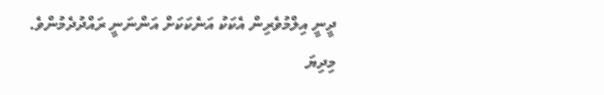ދީނީ އިލްމުވެރިން އެކަކު އަނެކަކަށް އަންނަނީ ރައްދުދެމުންވެ.
މިދިޔަ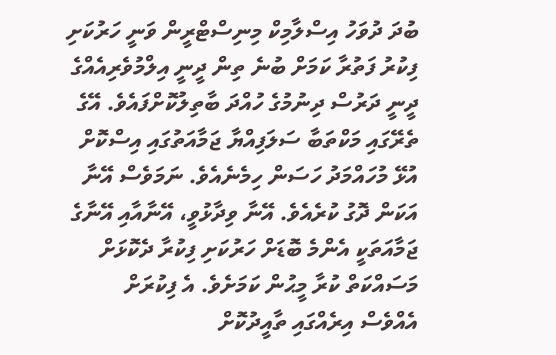ބުދަ ދުވަހު އިސްލާމިކް މިނިސްޓްރީން ވަނީ ހަރުކަށި ފިކުރު ފަތުރާ ކަމަށް ބުނެ ތިން ދީނީ އިލްމުވެރިއެއްގެ ދީނީ ދަރުސް ދިނުމުގެ ހުއްދަ ބާތިލުކޮށްފައެވެ. އޭގެ ތެރޭގައި މަކްތަބާ ސަލަފިއްޔާ ޖަމާއަތުގައި އިސްކޮށް އުޅޭ މުހައްމަދު ހަސަން ހިމެނެއެވެ. ނަމަވެސް އޭނާ އަކަން ދޮގު ކުރެއެވެ. އޭނާ ވިދާޅުވީ، އޭނާއާއި އޭނާގެ ޖަމާއަތަކީ އެންމެ ބޮޑަށް ހަރުކަށި ފިކުރާ ދެކޮޅަށް މަސައްކަތް ކުރާ މީޙުން ކަމަށެވެ. އެ ފިކުރަށް އެއްވެސް އިރެއްގައި ތާއީދުކޮށް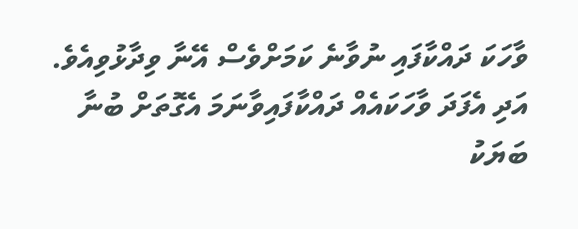ވާހަކަ ދައްކާފައި ނުވާނެ ކަމަށްވެސް އޭނާ ވިދާޅުވިއެވެ. އަދި އެފަދަ ވާހަކައެއް ދައްކާފައިވާނަމަ އެގޮތަށް ބުނާ ބަޔަކު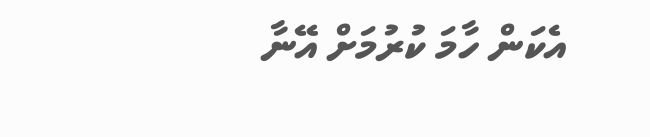އެކަން ހާމަ ކުރުމަށް އޭނާ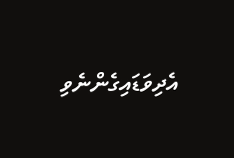އެދިވަޑައިގެންނެވި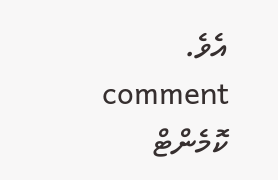އެވެ.
comment ކޮމެންޓް